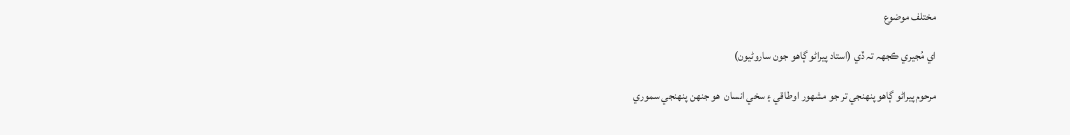مختلف موضوع

اي مُجيري ڪجهہ تہ ڏي (استاد پيراڻو ڳاهو جون ساروڻيون)

مرحوم پيراڻو ڳاھو پنھنجي تر جو مشھور اوطاقي ۽ سخي انسان  ھو جنھن پنھنجي سموري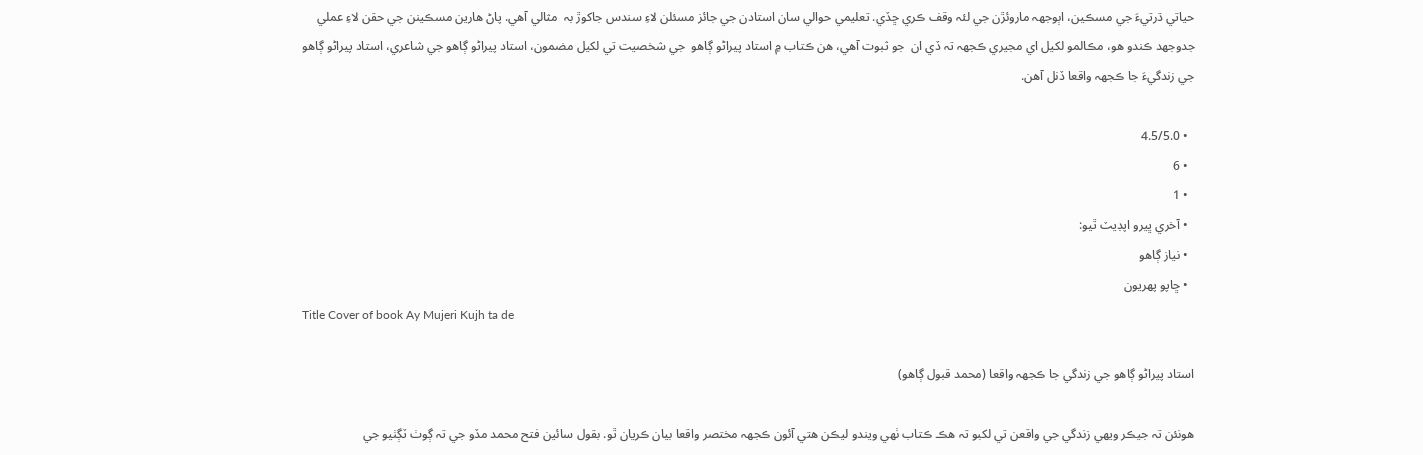حياتي ڌرتيءَ جي مسڪين، اٻوجهہ ماروئڙن جي لئہ وقف ڪري ڇڏي. تعليمي حوالي سان استادن جي جائز مسئلن لاءِ سندس جاکوڙ بہ  مثالي آھي. پاڻ ھارين مسڪينن جي حقن لاءِ عملي جدوجھد ڪندو ھو، مڪالمو لکيل اي مجيري ڪجهہ تہ ڏي ان  جو ثبوت آھي، ھن ڪتاب ۾ استاد پيراڻو ڳاهو  جي شخصيت تي لکيل مضمون، استاد پيراڻو ڳاھو جي شاعري، استاد پيراڻو ڳاهو جي زندگيءَ جا ڪجهہ واقعا ڏنل آھن.

  • 4.5/5.0
  • 6
  • 1
  • آخري ڀيرو اپڊيٽ ٿيو:
  • نياز ڳاهو
  • ڇاپو پھريون
Title Cover of book Ay Mujeri Kujh ta de

استاد پيراڻو ڳاهو جي زندگي جا ڪجهہ واقعا (محمد قبول ڳاھو)

هونئن تہ جيڪر ويھي زندگي جي واقعن تي لکبو تہ هڪ ڪتاب ٺھي ويندو ليڪن هتي آئون ڪجهہ مختصر واقعا بيان ڪريان ٿو. بقول سائين فتح محمد مڏو جي تہ ڳوٺ ٽڳٺيو جي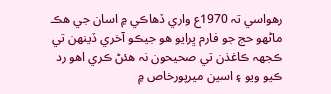رھواسي تہ 1970ع واري ڏهاڪي ۾ اسان جي هڪ ماڻھو حج جو فارم ڀرايو هو جيڪو آخري ڏينھن تي ڪجهہ ڪاغذن تي صحيحون نہ هئڻ ڪري اهو رد ڪيو ويو ۽ اسين ميرپورخاص ۾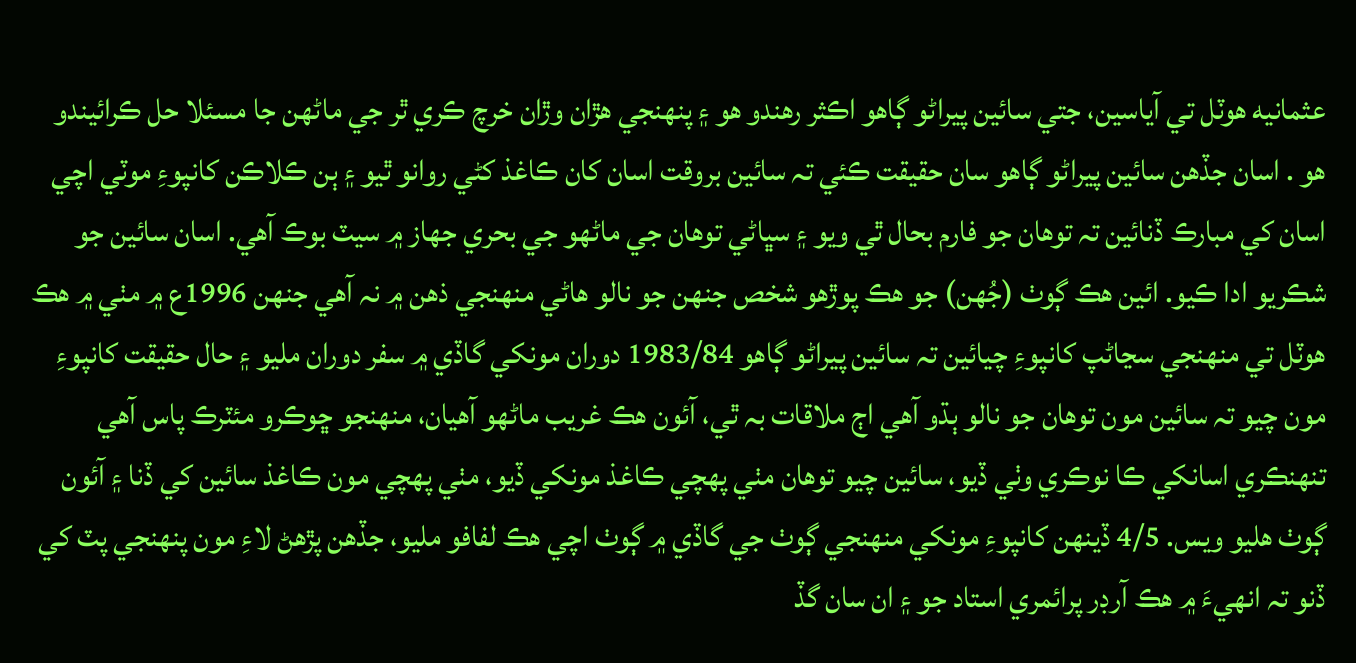عثمانيه هوٽل تي آياسين، جتي سائين پيراڻو ڳاهو اڪثر رهندو هو ۽ پنھنجي هڙان وڙان خرچ ڪري ٿر جي ماڻھن جا مسئلا حل ڪرائيندو هو . اسان جڏهن سائين پيراڻو ڳاهو سان حقيقت ڪئي تہ سائين بروقت اسان کان ڪاغذ کڻي روانو ٿيو ۽ ٻن ڪلاڪن کانپوءِ موٽي اچي اسان کي مبارڪ ڏنائين تہ توهان جو فارم بحال ٿي ويو ۽ سڀاڻي توهان جي ماڻھو جي بحري جھاز ۾ سيٽ بوڪ آهي. اسان سائين جو شڪريو ادا ڪيو. ائين هڪ ڳوٺ (جُهن) جو هڪ پوڙهو شخص جنھن جو نالو هاڻي منھنجي ذهن ۾ نہ آهي جنھن 1996ع ۾ مٺي ۾ هڪ هوٽل تي منھنجي سڃاڻپ کانپوءِ چيائين تہ سائين پيراڻو ڳاهو 1983/84 دوران مونکي گاڏي ۾ سفر دوران مليو ۽ حال حقيقت کانپوءِ مون چيو تہ سائين مون توهان جو نالو ٻڌو آهي اڄ ملاقات بہ ٿي، آئون هڪ غريب ماڻھو آهيان، منھنجو ڇوڪرو مئٽرڪ پاس آهي تنھنڪري اسانکي ڪا نوڪري وٺي ڏيو، سائين چيو توهان مٺي پھچي ڪاغذ مونکي ڏيو، مٺي پھچي مون ڪاغذ سائين کي ڏنا ۽ آئون ڳوٺ هليو ويس. 4/5 ڏينھن کانپوءِ مونکي منھنجي ڳوٺ جي گاڏي ۾ ڳوٺ اچي هڪ لفافو مليو، جڏهن پڙهڻ لاءِ مون پنھنجي پٽ کي ڏنو تہ انھيءَ ۾ هڪ آرڊر پرائمري استاد جو ۽ ان سان گڏ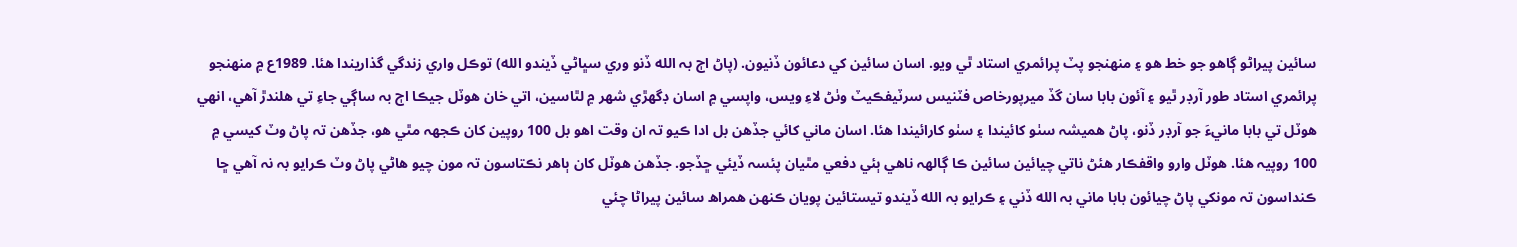سائين پيراڻو ڳاهو جو خط هو ۽ منھنجو پٽ پرائمري استاد ٿي ويو. اسان سائين کي دعائون ڏنيون. (پاڻ اڄ بہ الله ڏنو وري سڀاڻي ڏيندو الله) توڪل واري زندگي گذاريندا هئا. 1989ع ۾ منھنجو پرائمري استاد طور آرڊر ٿيو ۽ آئون بابا سان گڏ ميرپورخاص فٽنيس سرٽيفڪيٽ وٺڻ لاءِ ويس، واپسي ۾ اسان ڊگهڙي شھر ۾ لٿاسين، اتي خان هوٽل جيڪا اڄ بہ ساڳي جاءِ تي هلندڙ آهي، انھي هوٽل تي بابا مانيءَ جو آرڊر ڏنو، پاڻ هميشہ سٺو کائيندا ۽ سٺو کارائيندا هئا. اسان ماني کائي جڏهن بل ادا ڪيو تہ ان وقت اهو بل 100 روپين کان ڪجهہ مٿي هو، جڏهن تہ پاڻ وٽ کيسي ۾ 100 روپيہ هئا. هوٽل وارو واقفڪار هئڻ ناتي چيائين سائين ڪا ڳالھہ ناهي ٻئي دفعي مٿيان پئسہ ڏيئي ڇڏجو. جڏهن هوٽل کان ٻاهر نڪتاسون تہ مون چيو هاڻي پاڻ وٽ ڪرايو بہ نہ آهي ڇا ڪنداسون تہ مونکي پاڻ چيائون بابا ماني بہ الله ڏني ۽ ڪرايو بہ الله ڏيندو تيستائين پويان ڪنھن همراھ سائين پيراڻا چئي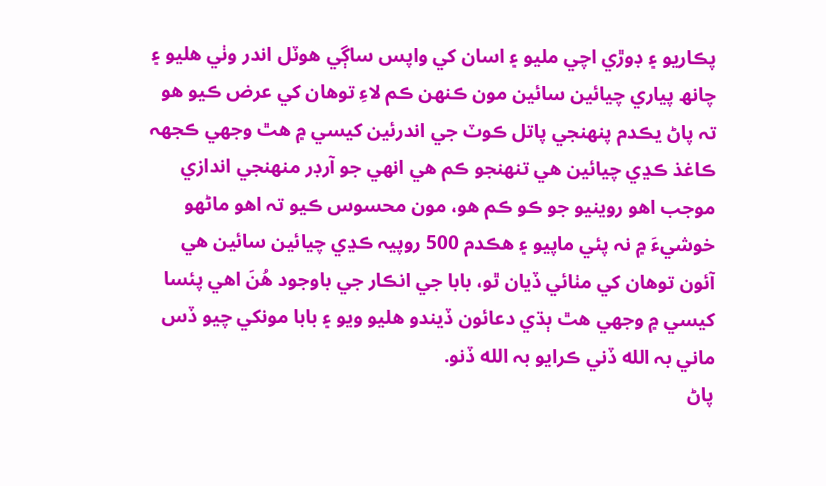پڪاريو ۽ ڊوڙي اچي مليو ۽ اسان کي واپس ساڳي هوٽل اندر وٺي هليو ۽ چانھ پياري چيائين سائين مون ڪنھن ڪم لاءِ توهان کي عرض ڪيو هو تہ پاڻ يڪدم پنھنجي پاتل ڪوٽ جي اندرئين کيسي ۾ هٿ وجهي ڪجهہ ڪاغذ ڪڍي چيائين هي تنھنجو ڪم هي انھي جو آرڊر منھنجي اندازي موجب اهو روينيو جو ڪو ڪم هو، مون محسوس ڪيو تہ اهو ماڻھو خوشيءَ ۾ نہ پئي ماپيو ۽ هڪدم 500 روپيہ ڪڍي چيائين سائين هي آئون توهان کي مٺائي ڏيان ٿو، بابا جي انڪار جي باوجود هُنَ اهي پئسا کيسي ۾ وجهي هٿ ٻڌي دعائون ڏيندو هليو ويو ۽ بابا مونکي چيو ڏس ماني بہ الله ڏني ڪرايو بہ الله ڏنو.
پاڻ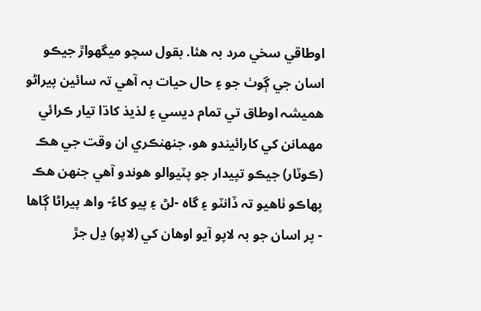اوطاقي سخي مرد بہ هئا. بقول سچو ميگهواڙ جيڪو اسان جي ڳوٺ جو ۽ حال حيات بہ آهي تہ سائين پيراڻو هميشہ اوطاق تي تمام ديسي ۽ لذيذ کاڌا تيار ڪرائي مھمانن کي کارائيندو هو، جنھنڪري ان وقت جي هڪ (ڪوٽار) جيڪو تپيدار جو پٽيوالو هوندو آهي جنھن هڪ پھاڪو ٺاهيو تہ ڏانٽو ۽ گاه -لڻ ۽ پيو کاءُ- واھ پيراڻا ڳاها - پر اسان جو بہ لاپو آيو اوهان کي (لاپو) ڍل جڙ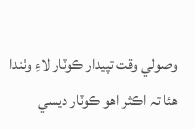وصولي وقت تپيدار ڪوٽار لاءِ وٺندا هئا تہ اڪثر اهو ڪوٽار ديسي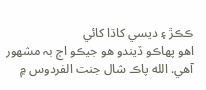ڪڪڙ ۽ ديسي کاڌا کائي
اهو پھاڪو ڏيندو هو جيڪو اڄ بہ مشھور آهي. الله پاڪ شال جنت الفردوس ۾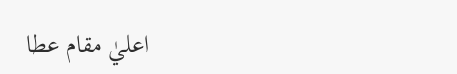اعليٰ مقام عطا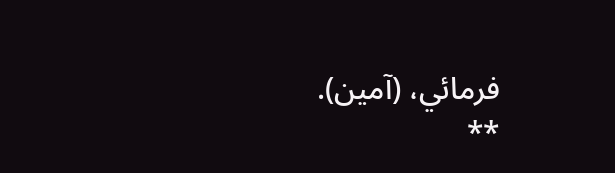فرمائي، (آمين).
**